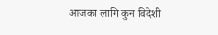आजका लागि कुन विदेशी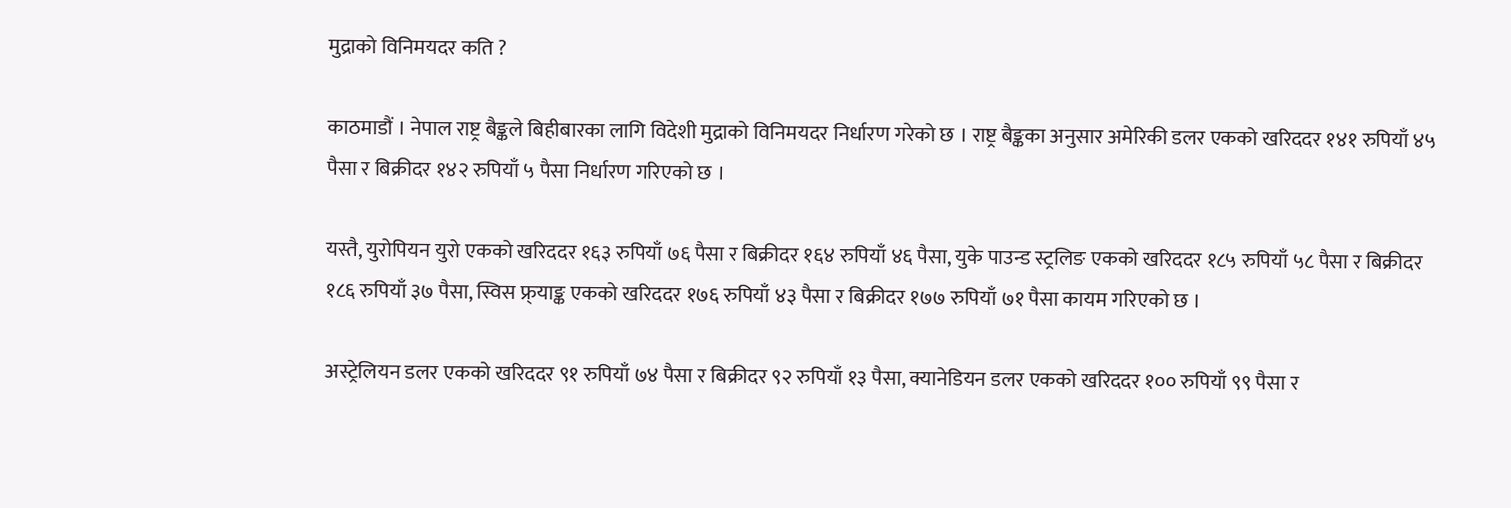मुद्राको विनिमयदर कति ?

काठमाडौं । नेपाल राष्ट्र बैङ्कले बिहीबारका लागि विदेशी मुद्राको विनिमयदर निर्धारण गरेको छ । राष्ट्र बैङ्कका अनुसार अमेरिकी डलर एकको खरिददर १४१ रुपियाँ ४५ पैसा र बिक्रीदर १४२ रुपियाँ ५ पैसा निर्धारण गरिएको छ ।

यस्तै, युरोपियन युरो एकको खरिददर १६३ रुपियाँ ७६ पैसा र बिक्रीदर १६४ रुपियाँ ४६ पैसा, युके पाउन्ड स्ट्रलिङ एकको खरिददर १८५ रुपियाँ ५८ पैसा र बिक्रीदर १८६ रुपियाँ ३७ पैसा, स्विस फ्र्याङ्क एकको खरिददर १७६ रुपियाँ ४३ पैसा र बिक्रीदर १७७ रुपियाँ ७१ पैसा कायम गरिएको छ ।

अस्ट्रेलियन डलर एकको खरिददर ९१ रुपियाँ ७४ पैसा र बिक्रीदर ९२ रुपियाँ १३ पैसा, क्यानेडियन डलर एकको खरिददर १०० रुपियाँ ९९ पैसा र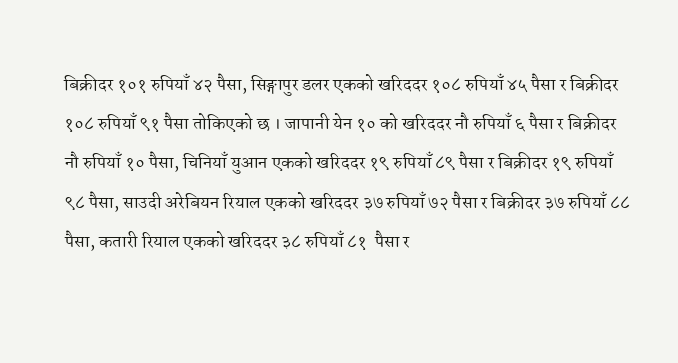बिक्रीदर १०१ रुपियाँ ४२ पैसा, सिङ्गापुर डलर एकको खरिददर १०८ रुपियाँ ४५ पैसा र बिक्रीदर १०८ रुपियाँ ९१ पैसा तोकिएको छ । जापानी येन १० को खरिददर नौ रुपियाँ ६ पैसा र बिक्रीदर नौ रुपियाँ १० पैसा, चिनियाँ युआन एकको खरिददर १९ रुपियाँ ८९ पैसा र बिक्रीदर १९ रुपियाँ ९८ पैसा, साउदी अरेबियन रियाल एकको खरिददर ३७ रुपियाँ ७२ पैसा र बिक्रीदर ३७ रुपियाँ ८८ पैसा, कतारी रियाल एकको खरिददर ३८ रुपियाँ ८१  पैसा र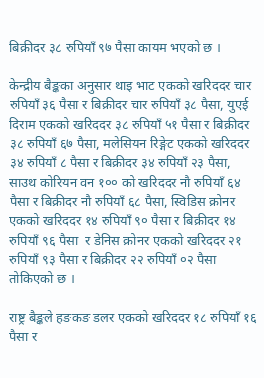बिक्रीदर ३८ रुपियाँ ९७ पैसा कायम भएको छ ।

केन्द्रीय बैङ्कका अनुसार थाइ भाट एकको खरिददर चार रुपियाँ ३६ पैसा र बिक्रीदर चार रुपियाँ ३८ पैसा, युएई दिराम एकको खरिददर ३८ रुपियाँ ५१ पैसा र बिक्रीदर ३८ रुपियाँ ६७ पैसा, मलेसियन रिङ्गेट एकको खरिददर ३४ रुपियाँ ८ पैसा र बिक्रीदर ३४ रुपियाँ २३ पैसा, साउथ कोरियन वन १०० को खरिददर नौ रुपियाँ ६४ पैसा र बिक्रीदर नौ रुपियाँ ६८ पैसा, स्विडिस क्रोनर एकको खरिददर १४ रुपियाँ ९० पैसा र बिक्रीदर १४ रुपियाँ ९६ पैसा  र डेनिस क्रोनर एकको खरिददर २१ रुपियाँ ९३ पैसा र बिक्रीदर २२ रुपियाँ ०२ पैसा तोकिएको छ ।

राष्ट्र बैङ्कले हङकङ डलर एकको खरिददर १८ रुपियाँ १६ पैसा र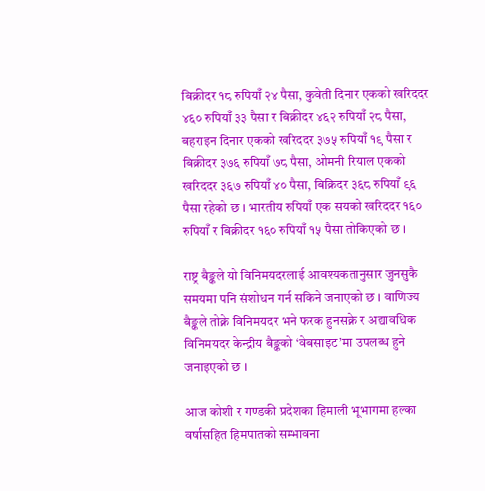बिक्रीदर १८ रुपियाँ २४ पैसा, कुवेती दिनार एकको खरिददर ४६० रुपियाँ ३३ पैसा र बिक्रीदर ४६२ रुपियाँ २८ पैसा, बहराइन दिनार एकको खरिददर ३७५ रुपियाँ १९ पैसा र बिक्रीदर ३७६ रुपियाँ ७८ पैसा, ओमनी रियाल एकको खरिददर ३६७ रुपियाँ ४० पैसा, बिक्रिदर ३६८ रुपियाँ ९६  पैसा रहेको छ । भारतीय रुपियाँ एक सयको खरिददर १६० रुपियाँ र बिक्रीदर १६० रुपियाँ १५ पैसा तोकिएको छ ।

राष्ट्र बैङ्कले यो विनिमयदरलाई आवश्यकतानुसार जुनसुकै समयमा पनि संशोधन गर्न सकिने जनाएको छ । वाणिज्य बैङ्कले तोक्ने विनिमयदर भने फरक हुनसक्ने र अद्यावधिक विनिमयदर केन्द्रीय बैङ्कको ‘वेबसाइट’मा उपलब्ध हुने जनाइएको छ ।

आज कोशी र गण्डकी प्रदेशका हिमाली भूभागमा हल्का वर्षासहित हिमपातको सम्भावना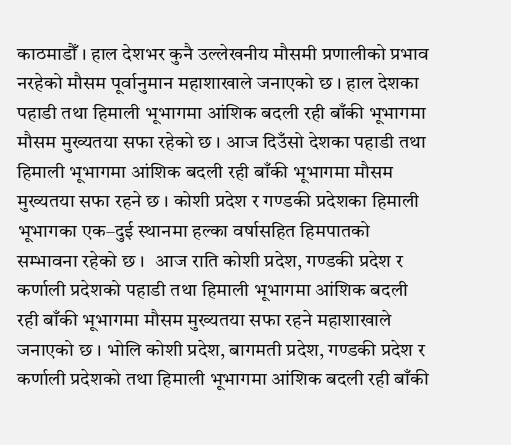काठमाडौँ । हाल देशभर कुनै उल्लेखनीय मौसमी प्रणालीको प्रभाव नरहेको मौसम पूर्वानुमान महाशाखाले जनाएको छ । हाल देशका पहाडी तथा हिमाली भूभागमा आंशिक बदली रही बाँकी भूभागमा मौसम मुख्यतया सफा रहेको छ । आज दिउँसो देशका पहाडी तथा हिमाली भूभागमा आंशिक बदली रही बाँकी भूभागमा मौसम मुख्यतया सफा रहने छ । कोशी प्रदेश र गण्डकी प्रदेशका हिमाली भूभागका एक–दुई स्थानमा हल्का वर्षासहित हिमपातको सम्भावना रहेको छ ।  आज राति कोशी प्रदेश, गण्डकी प्रदेश र कर्णाली प्रदेशको पहाडी तथा हिमाली भूभागमा आंशिक बदली रही बाँकी भूभागमा मौसम मुख्यतया सफा रहने महाशाखाले जनाएको छ । भोलि कोशी प्रदेश, बागमती प्रदेश, गण्डकी प्रदेश र कर्णाली प्रदेशको तथा हिमाली भूभागमा आंशिक बदली रही बाँकी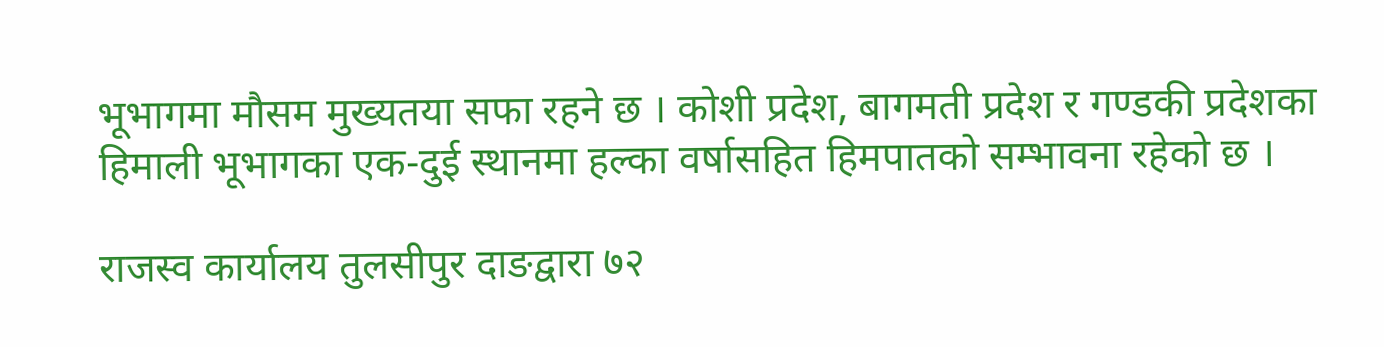भूभागमा मौसम मुख्यतया सफा रहने छ । कोशी प्रदेश, बागमती प्रदेश र गण्डकी प्रदेशका हिमाली भूभागका एक-दुई स्थानमा हल्का वर्षासहित हिमपातको सम्भावना रहेको छ ।

राजस्व कार्यालय तुलसीपुर दाङद्वारा ७२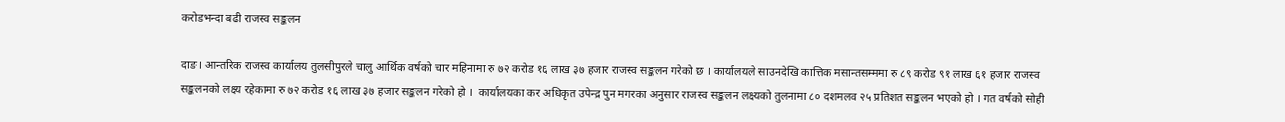करोडभन्दा बढी राजस्व सङ्कलन

दाङ। आन्तरिक राजस्व कार्यालय तुलसीपुरले चालु आर्थिक वर्षको चार महिनामा रु ७२ करोड १६ लाख ३७ हजार राजस्व सङ्कलन गरेको छ । कार्यालयले साउनदेखि कात्तिक मसान्तसम्ममा रु ८९ करोड ९१ लाख ६१ हजार राजस्व सङ्कलनको लक्ष्य रहेकामा रु ७२ करोड १६ लाख ३७ हजार सङ्कलन गरेको हो ।  कार्यालयका कर अधिकृत उपेन्द्र पुन मगरका अनुसार राजस्व सङ्कलन लक्ष्यको तुलनामा ८० दशमलव २५ प्रतिशत सङ्कलन भएको हो । गत वर्षको सोही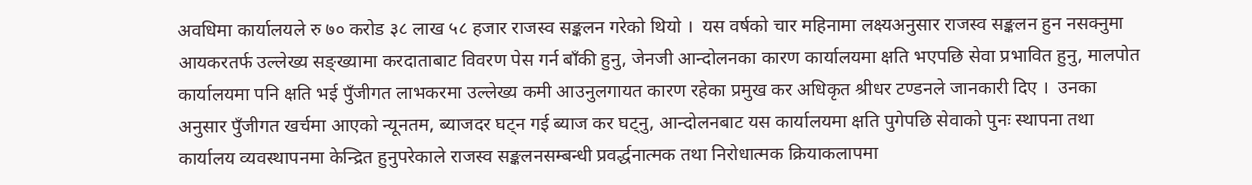अवधिमा कार्यालयले रु ७० करोड ३८ लाख ५८ हजार राजस्व सङ्कलन गरेको थियो ।  यस वर्षको चार महिनामा लक्ष्यअनुसार राजस्व सङ्कलन हुन नसक्नुमा आयकरतर्फ उल्लेख्य सङ्ख्यामा करदाताबाट विवरण पेस गर्न बाँकी हुनु, जेनजी आन्दोलनका कारण कार्यालयमा क्षति भएपछि सेवा प्रभावित हुनु, मालपोत कार्यालयमा पनि क्षति भई पुँजीगत लाभकरमा उल्लेख्य कमी आउनुलगायत कारण रहेका प्रमुख कर अधिकृत श्रीधर टण्डनले जानकारी दिए ।  उनका अनुसार पुँजीगत खर्चमा आएको न्यूनतम, ब्याजदर घट्न गई ब्याज कर घट्नु, आन्दोलनबाट यस कार्यालयमा क्षति पुगेपछि सेवाको पुनः स्थापना तथा कार्यालय व्यवस्थापनमा केन्द्रित हुनुपरेकाले राजस्व सङ्कलनसम्बन्धी प्रवर्द्धनात्मक तथा निरोधात्मक क्रियाकलापमा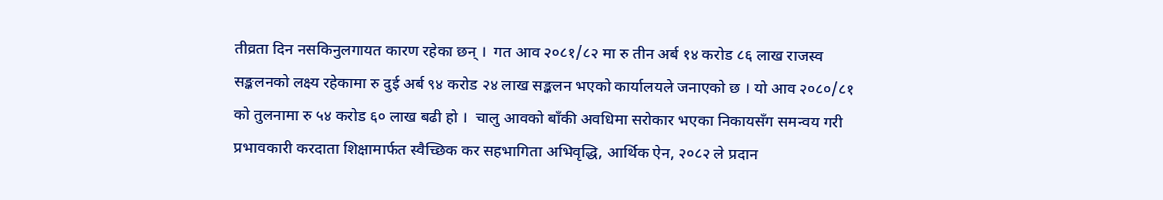तीव्रता दिन नसकिनुलगायत कारण रहेका छन् ।  गत आव २०८१/८२ मा रु तीन अर्ब १४ करोड ८६ लाख राजस्व सङ्कलनको लक्ष्य रहेकामा रु दुई अर्ब ९४ करोड २४ लाख सङ्कलन भएको कार्यालयले जनाएको छ । यो आव २०८०/८१ को तुलनामा रु ५४ करोड ६० लाख बढी हो ।  चालु आवको बाँकी अवधिमा सरोकार भएका निकायसँग समन्वय गरी प्रभावकारी करदाता शिक्षामार्फत स्वैच्छिक कर सहभागिता अभिवृद्धि, आर्थिक ऐन, २०८२ ले प्रदान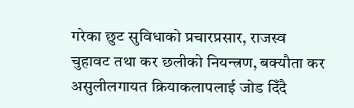गरेका छुट सुविधाको प्रचारप्रसार, राजस्व चुहावट तथा कर छलीको नियन्त्रण, बक्यौता कर असुलीलगायत क्रियाकलापलाई जोड दिँदै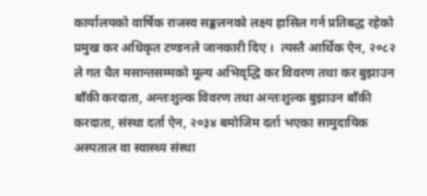कार्यालयको वार्षिक राजस्व सङ्कलनको लक्ष्य हासिल गर्न प्रतिबद्ध रहेको प्रमुख कर अधिकृत टण्डनले जानकारी दिए ।  त्यस्तै आर्थिक ऐन, २०८२ ले गत चैत मसान्तसम्मको मूल्य अभिवृद्धि कर विवरण तथा कर बुझाउन बाँकी करदाता, अन्तःशुल्क विवरण तथा अन्तःशुल्क बुझाउन बाँकी करदाता, संस्था दर्ता ऐन, २०३४ बमोजिम दर्ता भएका सामुदायिक अस्पताल वा स्वास्थ्य संस्था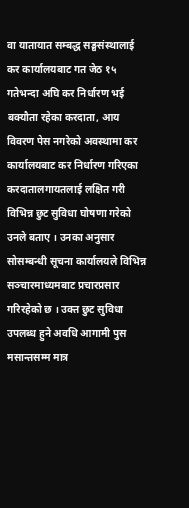वा यातायात सम्बद्ध सङ्घसंस्थालाई कर कार्यालयबाट गत जेठ १५ गतेभन्दा अघि कर निर्धारण भई बक्यौता रहेका करदाता, आय विवरण पेस नगरेको अवस्थामा कर कार्यालयबाट कर निर्धारण गरिएका करदातालगायतलाई लक्षित गरी विभिन्न छुट सुविधा घोषणा गरेको उनले बताए । उनका अनुसार सोसम्बन्धी सूचना कार्यालयले विभिन्न सञ्चारमाध्यमबाट प्रचारप्रसार गरिरहेको छ । उक्त छुट सुविधा उपलब्ध हुने अवधि आगामी पुस मसान्तसम्म मात्र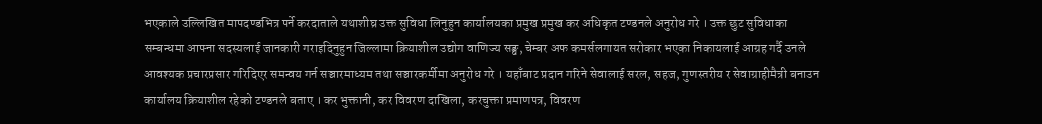भएकाले उल्लिखित मापदण्डभित्र पर्ने करदाताले यथाशीघ्र उक्त सुविधा लिनुहुन कार्यालयका प्रमुख प्रमुख कर अधिकृत टण्डनले अनुरोध गरे । उक्त छुट सुविधाका सम्बन्धमा आफ्ना सदस्यलाई जानकारी गराइदिनुहुन जिल्लामा क्रियाशील उद्योग वाणिज्य सङ्घ, चेम्बर अफ कमर्सलगायत सरोकार भएका निकायलाई आग्रह गर्दै उनले आवश्यक प्रचारप्रसार गरिदिएर समन्वय गर्न सञ्चारमाध्यम तथा सञ्चारकर्मीमा अनुरोध गरे । यहाँबाट प्रदान गरिने सेवालाई सरल, सहज, गुणस्तरीय र सेवाग्राहीमैत्री बनाउन कार्यालय क्रियाशील रहेको टण्डनले बताए । कर भुक्तानी, कर विवरण दाखिला, करचुक्ता प्रमाणपत्र, विवरण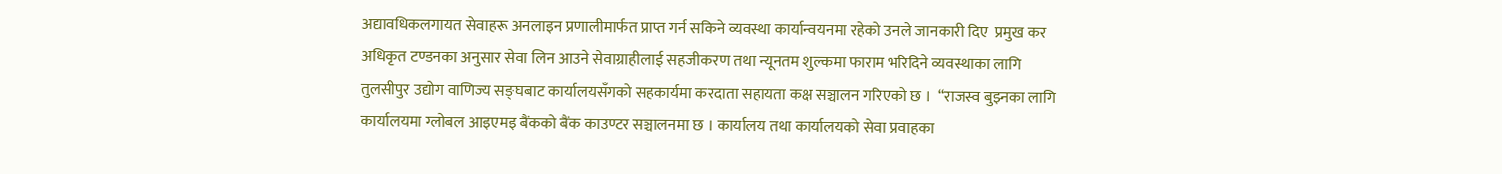अद्यावधिकलगायत सेवाहरू अनलाइन प्रणालीमार्फत प्राप्त गर्न सकिने व्यवस्था कार्यान्वयनमा रहेको उनले जानकारी दिए  प्रमुख कर अधिकृत टण्डनका अनुसार सेवा लिन आउने सेवाग्राहीलाई सहजीकरण तथा न्यूनतम शुल्कमा फाराम भरिदिने व्यवस्थाका लागि तुलसीपुर उद्योग वाणिज्य सङ्घबाट कार्यालयसँगको सहकार्यमा करदाता सहायता कक्ष सञ्चालन गरिएको छ ।  “राजस्व बुझ्नका लागि कार्यालयमा ग्लोबल आइएमइ बैंकको बैंक काउण्टर सञ्चालनमा छ । कार्यालय तथा कार्यालयको सेवा प्रवाहका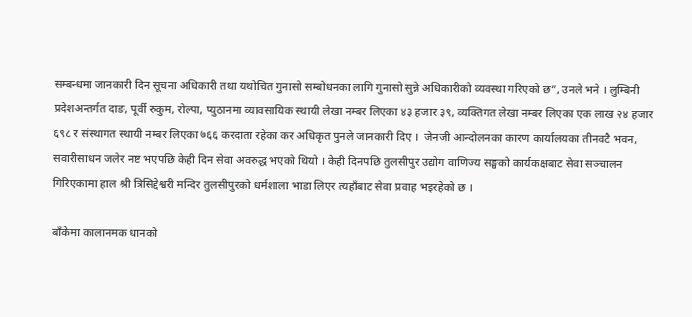सम्बन्धमा जानकारी दिन सूचना अधिकारी तथा यथोचित गुनासो सम्बोधनका लागि गुनासो सुन्ने अधिकारीको व्यवस्था गरिएको छ”, उनले भने । लुम्बिनी प्रदेशअन्तर्गत दाङ, पूर्वी रुकुम, रोल्पा, प्युठानमा व्यावसायिक स्थायी लेखा नम्बर लिएका ४३ हजार ३९, व्यक्तिगत लेखा नम्बर लिएका एक लाख २४ हजार ६९८ र संस्थागत स्थायी नम्बर लिएका ७६६ करदाता रहेका कर अधिकृत पुनले जानकारी दिए ।  जेनजी आन्दोलनका कारण कार्यालयका तीनवटै भवन, सवारीसाधन जलेर नष्ट भएपछि केही दिन सेवा अवरुद्ध भएको थियो । केही दिनपछि तुलसीपुर उद्योग वाणिज्य सङ्घको कार्यकक्षबाट सेवा सञ्चालन गिरिएकामा हाल श्री त्रिसिद्देश्वरी मन्दिर तुलसीपुरको धर्मशाला भाडा लिएर त्यहाँबाट सेवा प्रवाह भइरहेको छ ।

बाँकेमा कालानमक धानको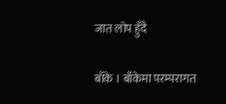जात लोप हुँदै

बाँके । बाँकेमा परम्परागत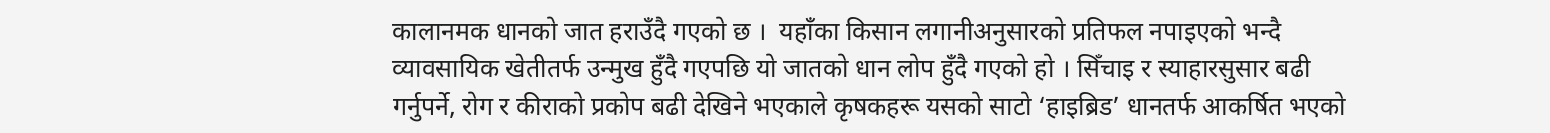कालानमक धानको जात हराउँदै गएको छ ।  यहाँका किसान लगानीअनुसारको प्रतिफल नपाइएको भन्दै व्यावसायिक खेतीतर्फ उन्मुख हुँदै गएपछि यो जातको धान लोप हुँदै गएको हो । सिँचाइ र स्याहारसुसार बढी गर्नुपर्ने, रोग र कीराको प्रकोप बढी देखिने भएकाले कृषकहरू यसको साटो ‘हाइब्रिड’ धानतर्फ आकर्षित भएको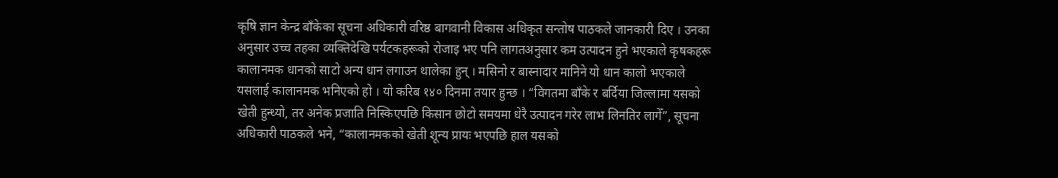कृषि ज्ञान केन्द्र बाँकेका सूचना अधिकारी वरिष्ठ बागवानी विकास अधिकृत सन्तोष पाठकले जानकारी दिए । उनका अनुसार उच्च तहका व्यक्तिदेखि पर्यटकहरूको रोजाइ भए पनि लागतअनुसार कम उत्पादन हुने भएकाले कृषकहरू कालानमक धानको साटो अन्य धान लगाउन थालेका हुन् । मसिनो र बास्नादार मानिने यो धान कालो भएकाले यसलाई कालानमक भनिएको हो । यो करिब १४० दिनमा तयार हुन्छ । “विगतमा बाँके र बर्दिया जिल्लामा यसको खेती हुन्थ्यो, तर अनेक प्रजाति निस्किएपछि किसान छोटो समयमा धेरै उत्पादन गरेर लाभ लिनतिर लागेँ”, सूचना अधिकारी पाठकले भने, “कालानमकको खेती शून्य प्रायः भएपछि हाल यसको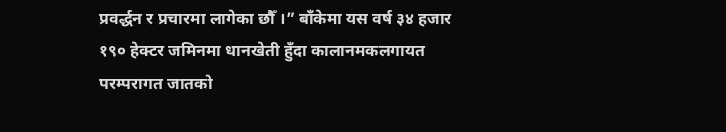प्रवर्द्धन र प्रचारमा लागेका छौँ ।” बाँकेमा यस वर्ष ३४ हजार १९० हेक्टर जमिनमा धानखेती हुँदा कालानमकलगायत परम्परागत जातको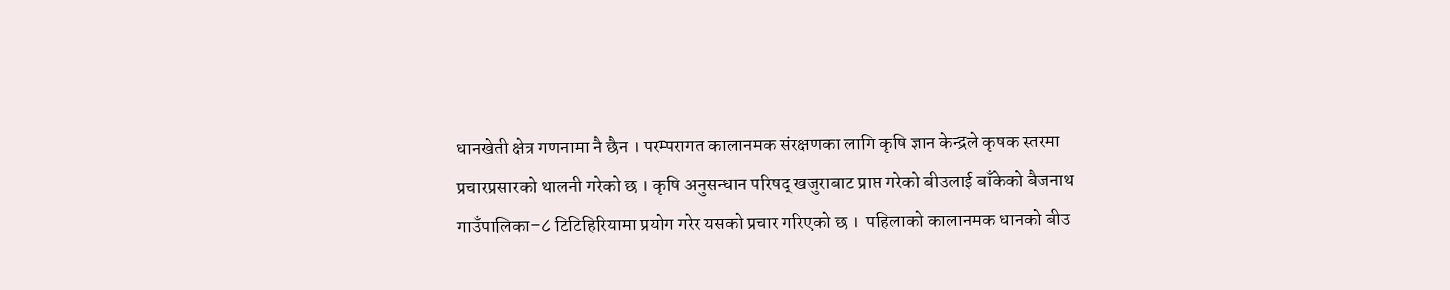धानखेती क्षेत्र गणनामा नै छैन । परम्परागत कालानमक संरक्षणका लागि कृषि ज्ञान केन्द्रले कृषक स्तरमा प्रचारप्रसारको थालनी गरेको छ । कृषि अनुसन्धान परिषद् खजुराबाट प्राप्त गरेको बीउलाई बाँकेको बैजनाथ गाउँपालिका–८ टिटिहिरियामा प्रयोग गरेर यसको प्रचार गरिएको छ ।  पहिलाको कालानमक धानको बीउ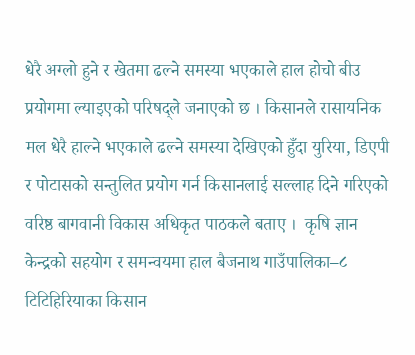धेरै अग्लो हुने र खेतमा ढल्ने समस्या भएकाले हाल होचो बीउ प्रयोगमा ल्याइएको परिषद्ले जनाएको छ । किसानले रासायनिक मल धेरै हाल्ने भएकाले ढल्ने समस्या देखिएको हुँदा युरिया, डिएपी र पोटासको सन्तुलित प्रयोग गर्न किसानलाई सल्लाह दिने गरिएको वरिष्ठ बागवानी विकास अधिकृत पाठकले बताए ।  कृषि ज्ञान केन्द्रको सहयोग र समन्वयमा हाल बैजनाथ गाउँपालिका–८ टिटिहिरियाका किसान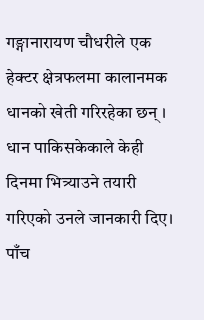गङ्गानारायण चौधरीले एक हेक्टर क्षेत्रफलमा कालानमक धानको खेती गरिरहेका छन् । धान पाकिसकेकाले केही दिनमा भित्र्याउने तयारी गरिएको उनले जानकारी दिए।  पाँच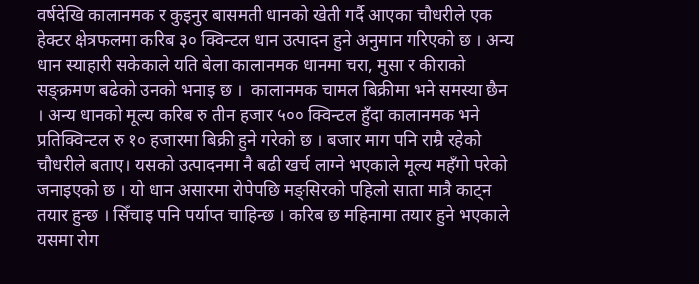वर्षदेखि कालानमक र कुइनुर बासमती धानको खेती गर्दै आएका चौधरीले एक हेक्टर क्षेत्रफलमा करिब ३० क्विन्टल धान उत्पादन हुने अनुमान गरिएको छ । अन्य धान स्याहारी सकेकाले यति बेला कालानमक धानमा चरा, मुसा र कीराको सङ्क्रमण बढेको उनको भनाइ छ ।  कालानमक चामल बिक्रीमा भने समस्या छैन । अन्य धानको मूल्य करिब रु तीन हजार ५०० क्विन्टल हुँदा कालानमक भने प्रतिक्विन्टल रु १० हजारमा बिक्री हुने गरेको छ । बजार माग पनि राम्रै रहेको चौधरीले बताए। यसको उत्पादनमा नै बढी खर्च लाग्ने भएकाले मूल्य महँगो परेको जनाइएको छ । यो धान असारमा रोपेपछि मङ्सिरको पहिलो साता मात्रै काट्न तयार हुन्छ । सिँचाइ पनि पर्याप्त चाहिन्छ । करिब छ महिनामा तयार हुने भएकाले यसमा रोग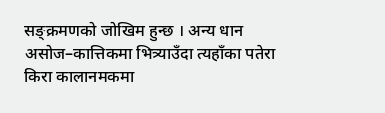सङ्क्रमणको जोखिम हुन्छ । अन्य धान असोज–कात्तिकमा भित्र्याउँदा त्यहाँका पतेरा किरा कालानमकमा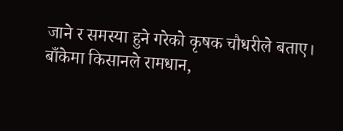जाने र समस्या हुने गरेको कृषक चौधरीले बताए। बाँकेमा किसानले रामधान,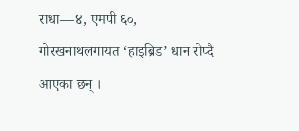राधा—४, एमपी ६०, गोरखनाथलगायत ‘हाइब्रिड’ धान रोप्दै आएका छन् ।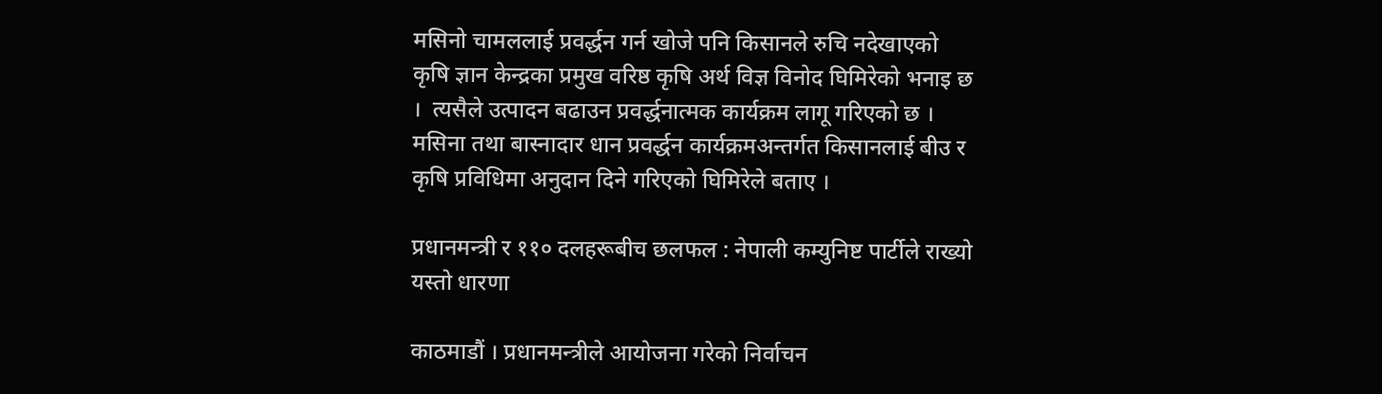मसिनो चामललाई प्रवर्द्धन गर्न खोजे पनि किसानले रुचि नदेखाएको कृषि ज्ञान केन्द्रका प्रमुख वरिष्ठ कृषि अर्थ विज्ञ विनोद घिमिरेको भनाइ छ ।  त्यसैले उत्पादन बढाउन प्रवर्द्धनात्मक कार्यक्रम लागू गरिएको छ । मसिना तथा बास्नादार धान प्रवर्द्धन कार्यक्रमअन्तर्गत किसानलाई बीउ र कृषि प्रविधिमा अनुदान दिने गरिएको घिमिरेले बताए ।

प्रधानमन्त्री र ११० दलहरूबीच छलफल : नेपाली कम्युनिष्ट पार्टीले राख्यो यस्तो धारणा

काठमाडौं । प्रधानमन्त्रीले आयोजना गरेको निर्वाचन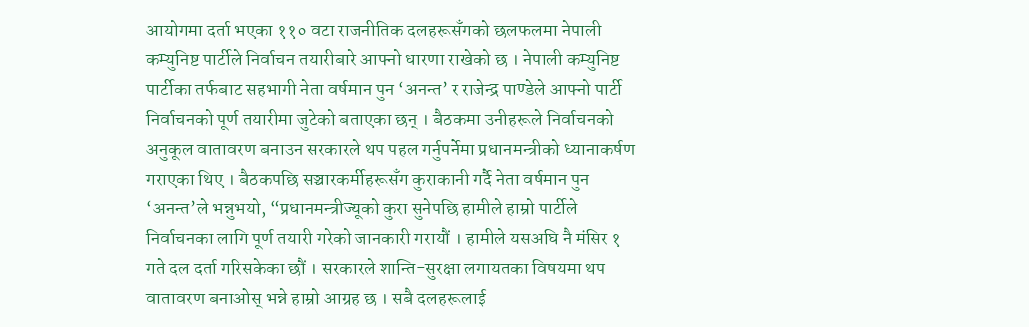आयोगमा दर्ता भएका ११० वटा राजनीतिक दलहरूसँगको छलफलमा नेपाली कम्युनिष्ट पार्टीले निर्वाचन तयारीबारे आफ्नो धारणा राखेको छ । नेपाली कम्युनिष्ट पार्टीका तर्फबाट सहभागी नेता वर्षमान पुन ‘अनन्त’ र राजेन्द्र पाण्डेले आफ्नो पार्टी निर्वाचनको पूर्ण तयारीमा जुटेको बताएका छन् । बैठकमा उनीहरूले निर्वाचनको अनुकूल वातावरण बनाउन सरकारले थप पहल गर्नुपर्नेमा प्रधानमन्त्रीको ध्यानाकर्षण गराएका थिए । बैठकपछि सञ्चारकर्मीहरूसँग कुराकानी गर्दै नेता वर्षमान पुन ‘अनन्त’ले भन्नुभयो, “प्रधानमन्त्रीज्यूको कुरा सुनेपछि हामीले हाम्रो पार्टीले निर्वाचनका लागि पूर्ण तयारी गरेको जानकारी गरायौं । हामीले यसअघि नै मंसिर १ गते दल दर्ता गरिसकेका छौं । सरकारले शान्ति-सुरक्षा लगायतका विषयमा थप वातावरण बनाओस् भन्ने हाम्रो आग्रह छ । सबै दलहरूलाई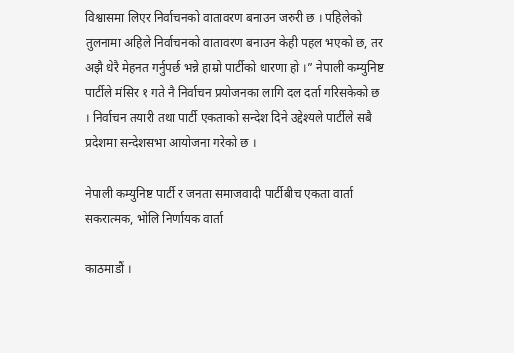विश्वासमा लिएर निर्वाचनको वातावरण बनाउन जरुरी छ । पहिलेको तुलनामा अहिले निर्वाचनको वातावरण बनाउन केही पहल भएको छ, तर अझै धेरै मेहनत गर्नुपर्छ भन्ने हाम्रो पार्टीको धारणा हो ।” नेपाली कम्युनिष्ट पार्टीले मंसिर १ गते नै निर्वाचन प्रयोजनका लागि दल दर्ता गरिसकेको छ । निर्वाचन तयारी तथा पार्टी एकताको सन्देश दिने उद्देश्यले पार्टीले सबै प्रदेशमा सन्देशसभा आयोजना गरेको छ ।

नेपाली कम्युनिष्ट पार्टी र जनता समाजवादी पार्टीबीच एकता वार्ता सकरात्मक, भोलि निर्णायक वार्ता

काठमाडौं ।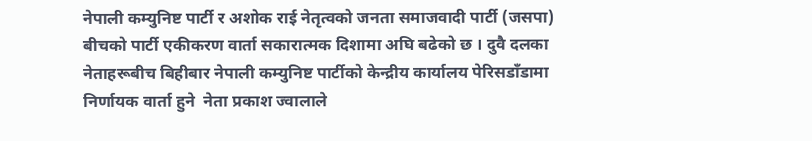नेपाली कम्युनिष्ट पार्टी र अशोक राई नेतृत्वको जनता समाजवादी पार्टी (जसपा) बीचको पार्टी एकीकरण वार्ता सकारात्मक दिशामा अघि बढेको छ । दुवै दलका नेताहरूबीच बिहीबार नेपाली कम्युनिष्ट पार्टीको केन्द्रीय कार्यालय पेरिसडाँडामा निर्णायक वार्ता हुने  नेता प्रकाश ज्वालाले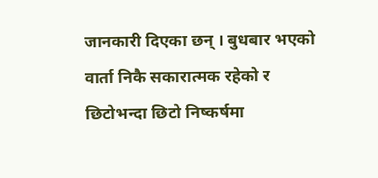जानकारी दिएका छन् । बुधबार भएको वार्ता निकै सकारात्मक रहेको र छिटोभन्दा छिटो निष्कर्षमा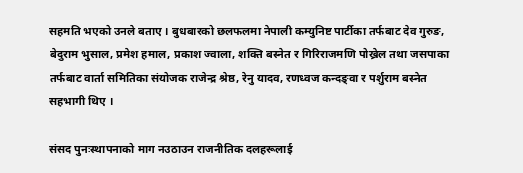सहमति भएको उनले बताए । बुधबारको छलफलमा नेपाली कम्युनिष्ट पार्टीका तर्फबाट देव गुरुङ, बेदुराम भुसाल, प्रमेश हमाल, प्रकाश ज्वाला, शक्ति बस्नेत र गिरिराजमणि पोख्रेल तथा जसपाका तर्फबाट वार्ता समितिका संयोजक राजेन्द्र श्रेष्ठ, रेनु यादव, रणध्वज कन्दङ्वा र पर्शुराम बस्नेत सहभागी थिए ।

संसद पुनःस्थापनाको माग नउठाउन राजनीतिक दलहरूलाई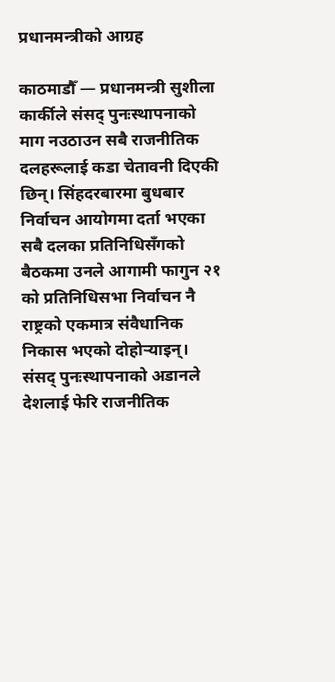प्रधानमन्त्रीको आग्रह

काठमाडौँ — प्रधानमन्त्री सुशीला कार्कीले संसद् पुनःस्थापनाको माग नउठाउन सबै राजनीतिक दलहरूलाई कडा चेतावनी दिएकी छिन्। सिंहदरबारमा बुधबार निर्वाचन आयोगमा दर्ता भएका सबै दलका प्रतिनिधिसँगको बैठकमा उनले आगामी फागुन २१ को प्रतिनिधिसभा निर्वाचन नै राष्ट्रको एकमात्र संवैधानिक निकास भएको दोहोर्‍याइन्। संसद् पुनःस्थापनाको अडानले देशलाई फेरि राजनीतिक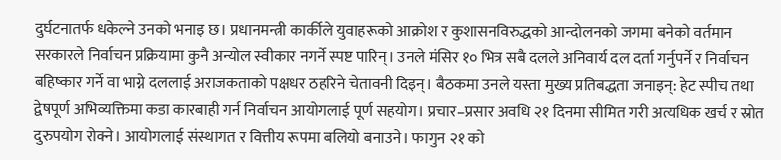दुर्घटनातर्फ धकेल्ने उनको भनाइ छ। प्रधानमन्त्री कार्कीले युवाहरूको आक्रोश र कुशासनविरुद्धको आन्दोलनको जगमा बनेको वर्तमान सरकारले निर्वाचन प्रक्रियामा कुनै अन्योल स्वीकार नगर्ने स्पष्ट पारिन्। उनले मंसिर १० भित्र सबै दलले अनिवार्य दल दर्ता गर्नुपर्ने र निर्वाचन बहिष्कार गर्ने वा भाग्ने दललाई अराजकताको पक्षधर ठहरिने चेतावनी दिइन्। बैठकमा उनले यस्ता मुख्य प्रतिबद्धता जनाइन्: हेट स्पीच तथा द्वेषपूर्ण अभिव्यक्तिमा कडा कारबाही गर्न निर्वाचन आयोगलाई पूर्ण सहयोग। प्रचार–प्रसार अवधि २१ दिनमा सीमित गरी अत्यधिक खर्च र स्रोत दुरुपयोग रोक्ने। आयोगलाई संस्थागत र वित्तीय रूपमा बलियो बनाउने। फागुन २१ को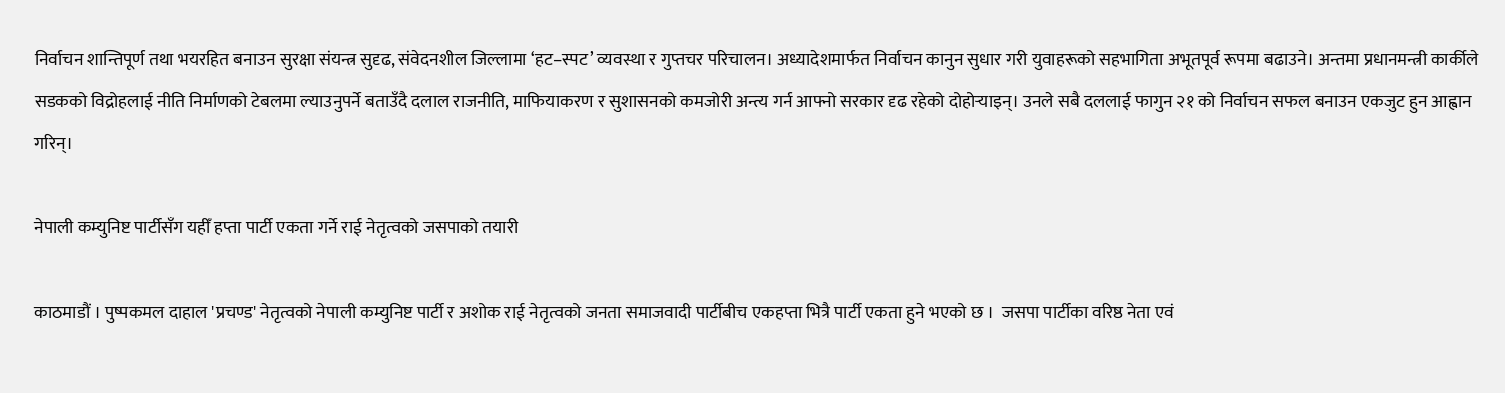निर्वाचन शान्तिपूर्ण तथा भयरहित बनाउन सुरक्षा संयन्त्र सुदृढ, संवेदनशील जिल्लामा ‘हट–स्पट’ व्यवस्था र गुप्तचर परिचालन। अध्यादेशमार्फत निर्वाचन कानुन सुधार गरी युवाहरूको सहभागिता अभूतपूर्व रूपमा बढाउने। अन्तमा प्रधानमन्त्री कार्कीले सडकको विद्रोहलाई नीति निर्माणको टेबलमा ल्याउनुपर्ने बताउँदै दलाल राजनीति, माफियाकरण र सुशासनको कमजोरी अन्त्य गर्न आफ्नो सरकार दृढ रहेको दोहोर्‍याइन्। उनले सबै दललाई फागुन २१ को निर्वाचन सफल बनाउन एकजुट हुन आह्वान गरिन्।

नेपाली कम्युनिष्ट पार्टीसँग यहीँ हप्ता पार्टी एकता गर्ने राई नेतृत्वको जसपाको तयारी

काठमाडौं । पुष्पकमल दाहाल 'प्रचण्ड' नेतृत्वको नेपाली कम्युनिष्ट पार्टी र अशोक राई नेतृत्वको जनता समाजवादी पार्टीबीच एकहप्ता भित्रै पार्टी एकता हुने भएको छ ।  जसपा पार्टीका वरिष्ठ नेता एवं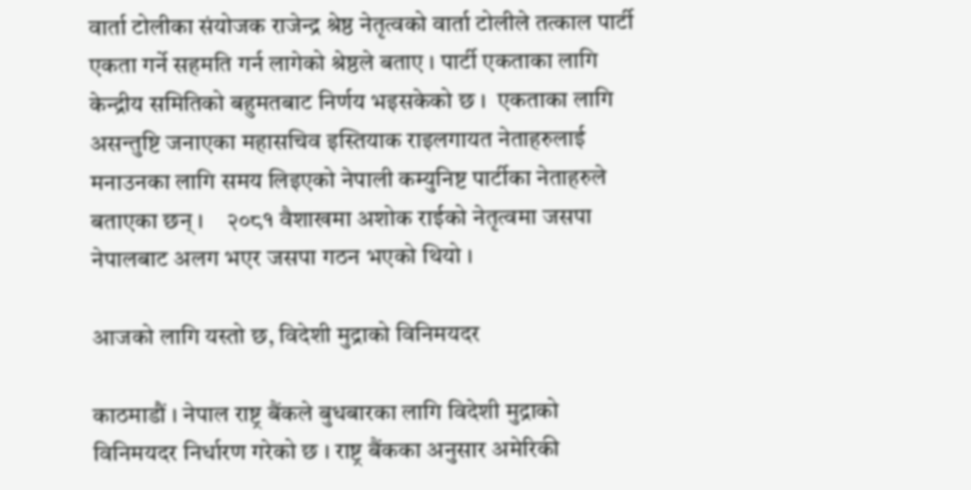वार्ता टोलीका संयोजक राजेन्द्र श्रेष्ठ नेतृत्वको वार्ता टोलीले तत्काल पार्टी एकता गर्ने सहमति गर्न लागेको श्रेष्ठले बताए । पार्टी एकताका लागि केन्द्रीय समितिको बहुमतबाट निर्णय भइसकेको छ ।  एकताका लागि असन्तुष्टि जनाएका महासचिव इस्तियाक राइलगायत नेताहरुलाई मनाउनका लागि समय लिइएको नेपाली कम्युनिष्ट पार्टीका नेताहरुले बताएका छन् ।    २०८१ वैशाखमा अशोक राईको नेतृत्वमा जसपा नेपालबाट अलग भएर जसपा गठन भएको थियो ।

आजको लागि यस्तो छ, विदेशी मुद्राको विनिमयदर

काठमाडौं । नेपाल राष्ट्र बैंकले बुधबारका लागि विदेशी मुद्राको विनिमयदर निर्धारण गरेको छ । राष्ट्र बैंकका अनुसार अमेरिकी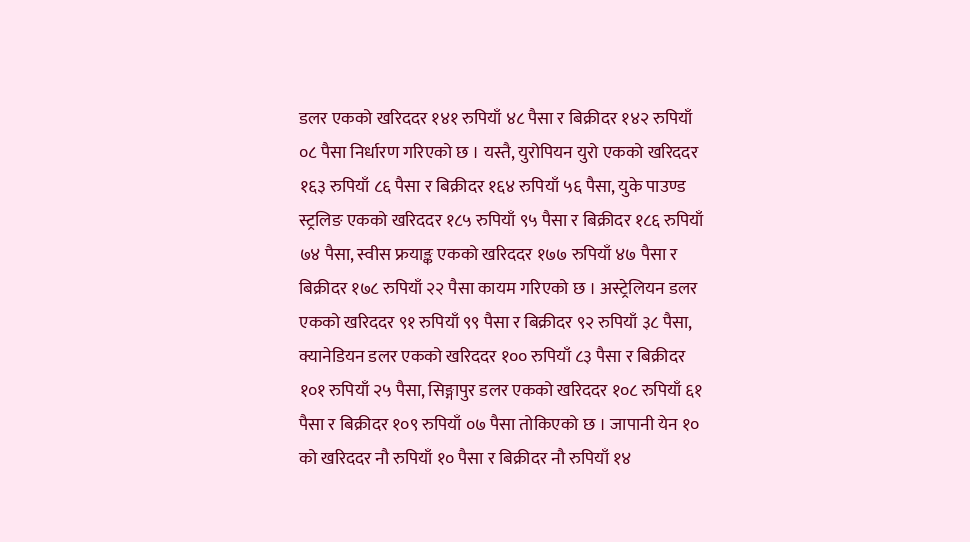डलर एकको खरिददर १४१ रुपियाँ ४८ पैसा र बिक्रीदर १४२ रुपियाँ ०८ पैसा निर्धारण गरिएको छ । यस्तै, युरोपियन युरो एकको खरिददर १६३ रुपियाँ ८६ पैसा र बिक्रीदर १६४ रुपियाँ ५६ पैसा, युके पाउण्ड स्ट्रलिङ एकको खरिददर १८५ रुपियाँ ९५ पैसा र बिक्रीदर १८६ रुपियाँ ७४ पैसा, स्वीस फ्रयाङ्क एकको खरिददर १७७ रुपियाँ ४७ पैसा र बिक्रीदर १७८ रुपियाँ २२ पैसा कायम गरिएको छ । अस्ट्रेलियन डलर एकको खरिददर ९१ रुपियाँ ९९ पैसा र बिक्रीदर ९२ रुपियाँ ३८ पैसा, क्यानेडियन डलर एकको खरिददर १०० रुपियाँ ८३ पैसा र बिक्रीदर १०१ रुपियाँ २५ पैसा, सिङ्गापुर डलर एकको खरिददर १०८ रुपियाँ ६१ पैसा र बिक्रीदर १०९ रुपियाँ ०७ पैसा तोकिएको छ । जापानी येन १० को खरिददर नौ रुपियाँ १० पैसा र बिक्रीदर नौ रुपियाँ १४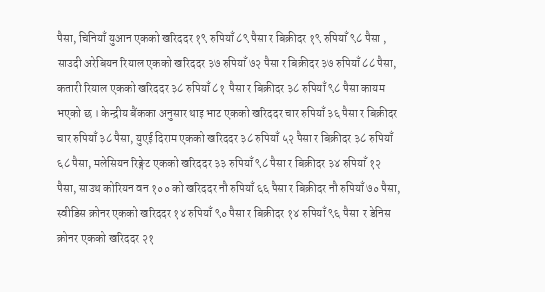पैसा, चिनियाँ युआन एकको खरिददर १९ रुपियाँ ८९ पैसा र बिक्रीदर १९ रुपियाँ ९८ पैसा , साउदी अरेबियन रियाल एकको खरिददर ३७ रुपियाँ ७२ पैसा र बिक्रीदर ३७ रुपियाँ ८८ पैसा, कतारी रियाल एकको खरिददर ३८ रुपियाँ ८१  पैसा र बिक्रीदर ३८ रुपियाँ ९८ पैसा कायम भएको छ । केन्द्रीय बैंकका अनुसार थाइ भाट एकको खरिददर चार रुपियाँ ३६ पैसा र बिक्रीदर चार रुपियाँ ३८ पैसा, युएई दिराम एकको खरिददर ३८ रुपियाँ ५२ पैसा र बिक्रीदर ३८ रुपियाँ ६८ पैसा, मलेसियन रिङ्गेट एकको खरिददर ३३ रुपियाँ ९८ पैसा र बिक्रीदर ३४ रुपियाँ १२ पैसा, साउथ कोरियन वन १०० को खरिददर नौ रुपियाँ ६६ पैसा र बिक्रीदर नौ रुपियाँ ७० पैसा, स्वीडिस क्रोनर एकको खरिददर १४ रुपियाँ ९० पैसा र बिक्रीदर १४ रुपियाँ ९६ पैसा  र डेनिस क्रोनर एकको खरिददर २१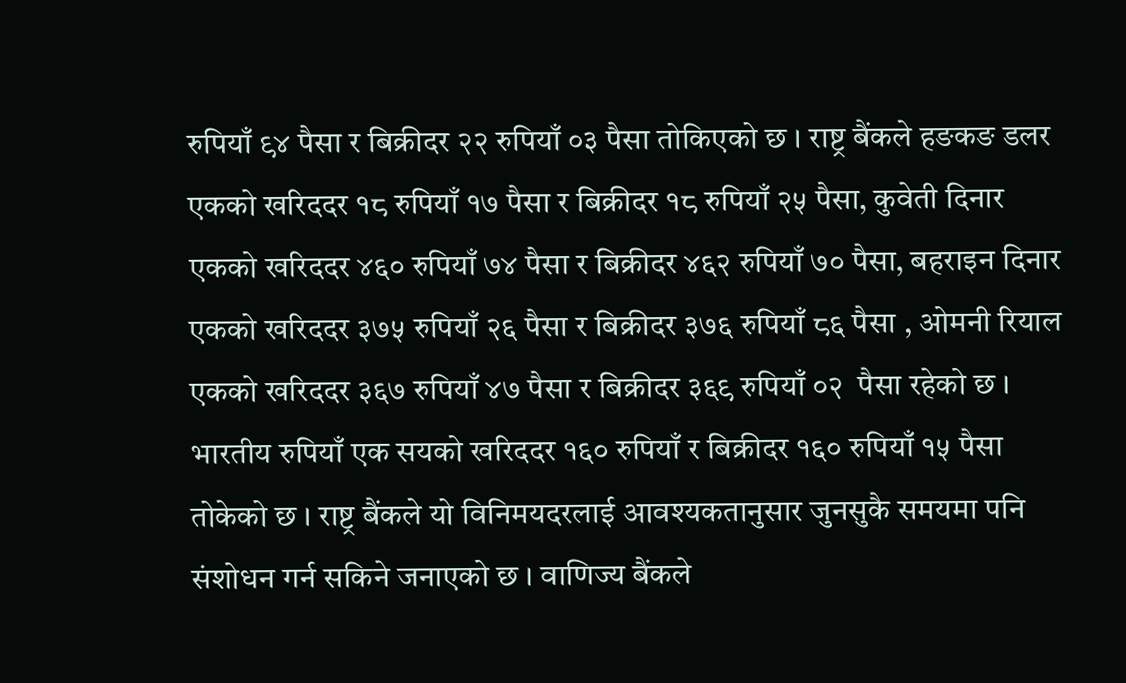रुपियाँ ९४ पैसा र बिक्रीदर २२ रुपियाँ ०३ पैसा तोकिएको छ । राष्ट्र बैंकले हङकङ डलर एकको खरिददर १८ रुपियाँ १७ पैसा र बिक्रीदर १८ रुपियाँ २५ पैसा, कुवेती दिनार एकको खरिददर ४६० रुपियाँ ७४ पैसा र बिक्रीदर ४६२ रुपियाँ ७० पैसा, बहराइन दिनार एकको खरिददर ३७५ रुपियाँ २६ पैसा र बिक्रीदर ३७६ रुपियाँ ८६ पैसा , ओमनी रियाल एकको खरिददर ३६७ रुपियाँ ४७ पैसा र बिक्रीदर ३६९ रुपियाँ ०२  पैसा रहेको छ । भारतीय रुपियाँ एक सयको खरिददर १६० रुपियाँ र बिक्रीदर १६० रुपियाँ १५ पैसा तोकेको छ । राष्ट्र बैंकले यो विनिमयदरलाई आवश्यकतानुसार जुनसुकै समयमा पनि संशोधन गर्न सकिने जनाएको छ । वाणिज्य बैंकले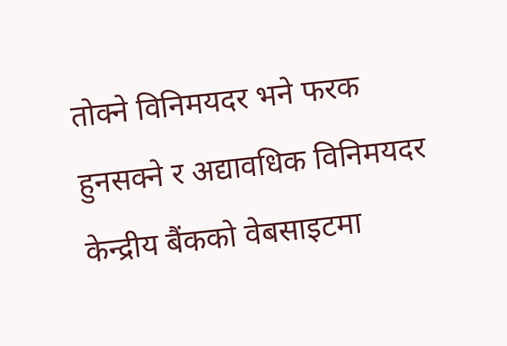तोक्ने विनिमयदर भने फरक हुनसक्ने र अद्यावधिक विनिमयदर केन्द्रीय बैंकको वेबसाइटमा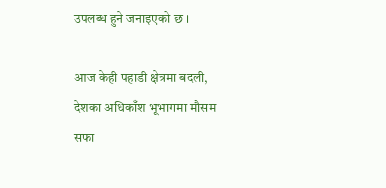उपलब्ध हुने जनाइएको छ ।

आज केही पहाडी क्षेत्रमा बदली, देशका अधिकाँश भूभागमा मौसम सफा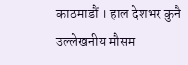काठमाडौं । हाल देशभर कुनै उल्लेखनीय मौसम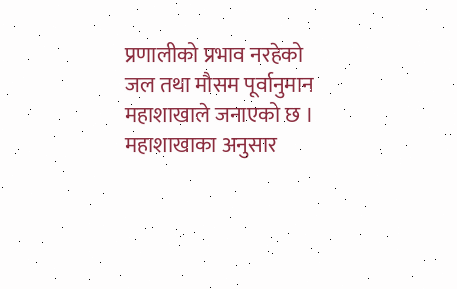प्रणालीको प्रभाव नरहेको जल तथा मौसम पूर्वानुमान महाशाखाले जनाएको छ । महाशाखाका अनुसार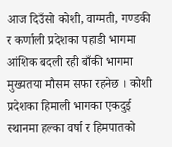आज दिउँसो कोशी, वाग्मती, गण्डकी र कर्णाली प्रदेशका पहाडी भागमा आंशिक बदली रही बाँकी भागमा मुख्यतया मौसम सफा रहनेछ । कोशी प्रदेशका हिमाली भागका एकदुई स्थानमा हल्का वर्षा र हिमपातको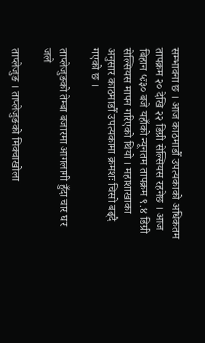सम्भावना छ । आज काठमाडौँ उपत्यकाको अधिकतम तापक्रम २० देखि २२ डिग्री सेल्सियस रहनेछ । आज बिहान ५ः३० बजे यहाँको न्यूनतम तापक्रम ९.४ डिग्री सेल्सियस मापन गरिएको थियो । महाशाखाका अनुसार काठमाडौँ उपत्यकामा क्रमशः चिसो बढ्दै गएको छ ।

ताप्लेजुङको तेम्बा बजारमा आगलागी हुँदा चार घर जले

ताप्लेजुङ । ताप्लेजुङको मिक्वाखोला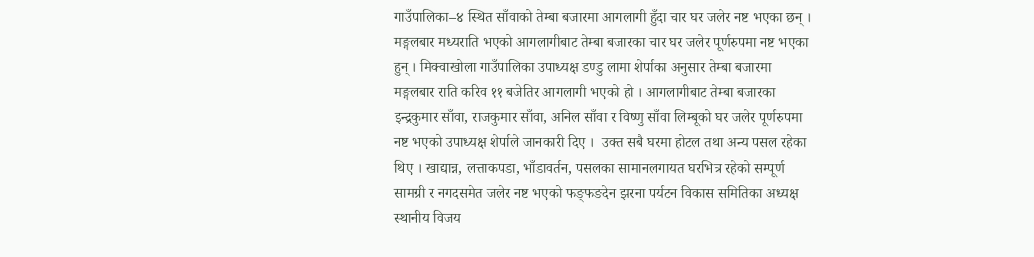गाउँपालिका–४ स्थित साँवाको तेम्बा बजारमा आगलागी हुँदा चार घर जलेर नष्ट भएका छन् । मङ्गलबार मध्यराति भएको आगलागीबाट तेम्बा बजारका चार घर जलेर पूर्णरुपमा नष्ट भएका हुन् । मिक्वाखोला गाउँपालिका उपाध्यक्ष डण्डु लामा शेर्पाका अनुसार तेम्बा बजारमा मङ्गलबार राति करिव ११ बजेतिर आगलागी भएको हो । आगलागीबाट तेम्बा बजारका इन्द्रकुमार साँवा, राजकुमार साँवा, अनिल साँवा र विष्णु साँवा लिम्बूको घर जलेर पूर्णरुपमा नष्ट भएको उपाध्यक्ष शेर्पाले जानकारी दिए ।  उक्त सबै घरमा होटल तथा अन्य पसल रहेका थिए । खाद्यान्न, लत्ताकपडा, भाँडावर्तन, पसलका सामानलगायत घरभित्र रहेको सम्पूर्ण सामग्री र नगदसमेत जलेर नष्ट भएको फङ्फङदेन झरना पर्यटन विकास समितिका अध्यक्ष स्थानीय विजय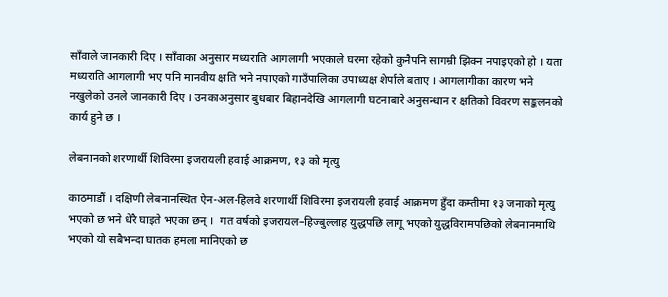साँवाले जानकारी दिए । साँवाका अनुसार मध्यराति आगलागी भएकाले घरमा रहेको कुनैपनि सागम्री झिक्न नपाइएको हो । यता मध्यराति आगलागी भए पनि मानवीय क्षति भने नपाएको गाउँपालिका उपाध्यक्ष शेर्पाले बताए । आगलागीका कारण भने नखुलेको उनले जानकारी दिए । उनकाअनुसार बुधबार बिहानदेखि आगलागी घटनाबारे अनुसन्धान र क्षतिको विवरण सङ्कलनको कार्य हुने छ ।

लेबनानको शरणार्थी शिविरमा इजरायली हवाई आक्रमण, १३ को मृत्यु

काठमाडौं । दक्षिणी लेबनानस्थित ऐन-अल-हिलवे शरणार्थी शिविरमा इजरायली हवाई आक्रमण हुँदा कम्तीमा १३ जनाको मृत्यु भएको छ भने धेरै घाइते भएका छन् ।  गत वर्षको इजरायल–हिज्बुल्लाह युद्धपछि लागू भएको युद्धविरामपछिको लेबनानमाथि भएको यो सबैभन्दा घातक हमला मानिएको छ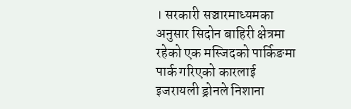। सरकारी सञ्चारमाध्यमका अनुसार सिदोन बाहिरी क्षेत्रमा रहेको एक मस्जिदको पार्किङमा पार्क गरिएको कारलाई इजरायली ड्रोनले निशाना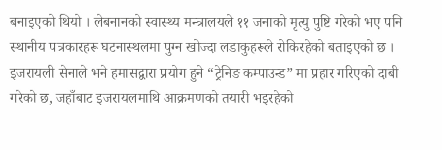बनाइएको थियो । लेबनानको स्वास्थ्य मन्त्रालयले ११ जनाको मृत्यु पुष्टि गरेको भए पनि स्थानीय पत्रकारहरू घटनास्थलमा पुग्न खोज्दा लडाकुहरूले रोकिरहेको बताइएको छ । इजरायली सेनाले भने हमासद्वारा प्रयोग हुने “ट्रेनिङ कम्पाउन्ड” मा प्रहार गरिएको दाबी गरेको छ, जहाँबाट इजरायलमाथि आक्रमणको तयारी भइरहेको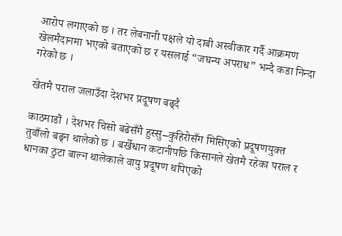आरोप लगाएको छ । तर लेबनानी पक्षले यो दाबी अस्वीकार गर्दै आक्रमण खेलमैदानमा भएको बताएको छ र यसलाई “जघन्य अपराध” भन्दै कडा निन्दा गरेको छ ।

खेतमै पराल जलाउँदा देशभर प्रदूषण बढ्दै

काठमाडौं । देशभर चिसो बढेसँगै हुस्सु–कुहिरोसँग मिसिएको प्रदूषणयुक्त तुवाँलो बढ्न थालेको छ । बर्खेधान कटानीपछि किसानले खेतमै रहेका पराल र धानका ठुटा बाल्न थालेकाले वायु प्रदूषण थपिएको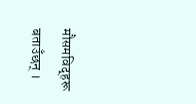मौसमविद्हरू बताउँछन् ।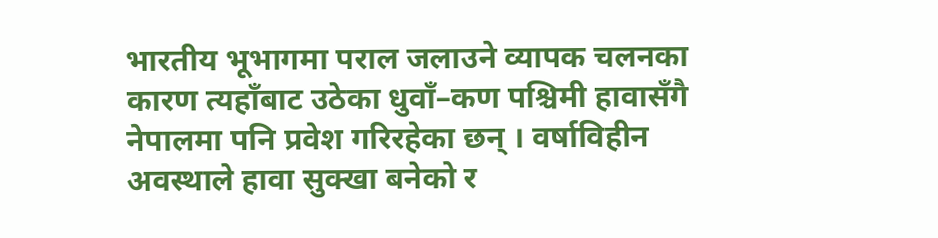भारतीय भूभागमा पराल जलाउने व्यापक चलनका कारण त्यहाँबाट उठेका धुवाँ–कण पश्चिमी हावासँगै नेपालमा पनि प्रवेश गरिरहेका छन् । वर्षाविहीन अवस्थाले हावा सुक्खा बनेको र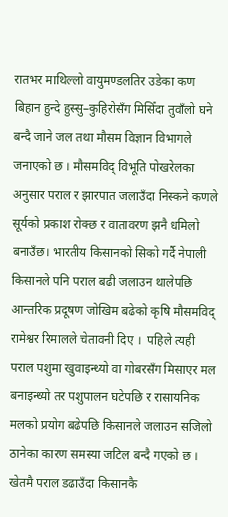रातभर माथिल्लो वायुमण्डलतिर उडेका कण बिहान हुन्दे हुस्सु–कुहिरोसँग मिसिँदा तुवाँलो घने बन्दै जाने जल तथा मौसम विज्ञान विभागले जनाएको छ । मौसमविद् विभूति पोखरेलका अनुसार पराल र झारपात जलाउँदा निस्कने कणले सूर्यको प्रकाश रोक्छ र वातावरण झनै धमिलो बनाउँछ। भारतीय किसानको सिको गर्दै नेपाली किसानले पनि पराल बढी जलाउन थालेपछि आन्तरिक प्रदूषण जोखिम बढेको कृषि मौसमविद् रामेश्वर रिमालले चेतावनी दिए ।  पहिले त्यही पराल पशुमा खुवाइन्थ्यो वा गोबरसँग मिसाएर मल बनाइन्थ्यो तर पशुपालन घटेपछि र रासायनिक मलको प्रयोग बढेपछि किसानले जलाउन सजिलो ठानेका कारण समस्या जटिल बन्दै गएको छ । खेतमै पराल डढाउँदा किसानकै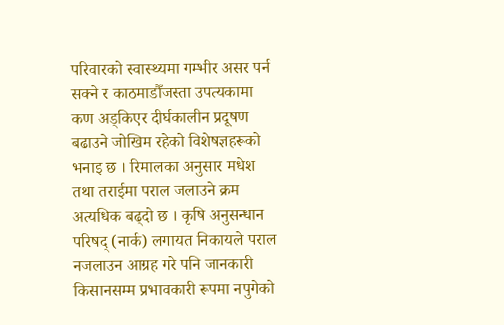परिवारको स्वास्थ्यमा गम्भीर असर पर्न सक्ने र काठमाडौँजस्ता उपत्यकामा कण अड्किएर दीर्घकालीन प्रदूषण बढाउने जोखिम रहेको विशेषज्ञहरूको भनाइ छ । रिमालका अनुसार मधेश तथा तराईमा पराल जलाउने क्रम अत्यधिक बढ्दो छ । कृषि अनुसन्धान परिषद् (नार्क) लगायत निकायले पराल नजलाउन आग्रह गरे पनि जानकारी किसानसम्म प्रभावकारी रूपमा नपुगेको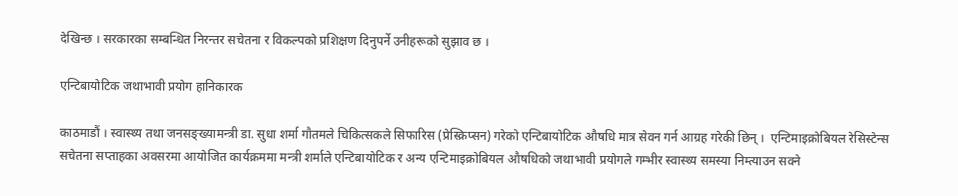देखिन्छ । सरकारका सम्बन्धित निरन्तर सचेतना र विकल्पको प्रशिक्षण दिनुपर्ने उनीहरूको सुझाव छ ।

एन्टिबायोटिक जथाभावी प्रयोग हानिकारक

काठमाडौं । स्वास्थ्य तथा जनसङ्ख्यामन्त्री डा. सुधा शर्मा गौतमले चिकित्सकले सिफारिस (प्रेस्क्रिप्सन) गरेको एन्टिबायोटिक औषधि मात्र सेवन गर्न आग्रह गरेकी छिन् ।  एन्टिमाइक्रोबियल रेसिस्टेन्स सचेतना सप्ताहका अवसरमा आयोजित कार्यक्रममा मन्त्री शर्माले एन्टिबायोटिक र अन्य एन्टिमाइक्रोबियल औषधिको जथाभावी प्रयोगले गम्भीर स्वास्थ्य समस्या निम्त्याउन सक्ने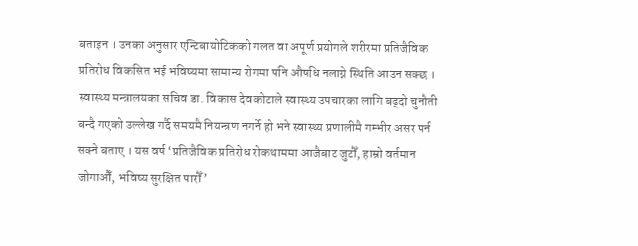बताइन । उनका अनुसार एन्टिबायोटिकको गलत वा अपूर्ण प्रयोगले शरीरमा प्रतिजैविक प्रतिरोध विकसित भई भविष्यमा सामान्य रोगमा पनि औषधि नलाग्ने स्थिति आउन सक्छ । स्वास्थ्य मन्त्रालयका सचिव डा. विकास देवकोटाले स्वास्थ्य उपचारका लागि बढ्दो चुनौती बन्दै गएको उल्लेख गर्दै समयमै नियन्त्रण नगर्ने हो भने स्वास्थ्य प्रणालीमै गम्भीर असर पर्न सक्ने बताए । यस वर्ष ‘प्रतिजैविक प्रतिरोध रोकथाममा आजैबाट जुटौँ, हाम्रो वर्तमान जोगाऔँ, भविष्य सुरक्षित पारौँ’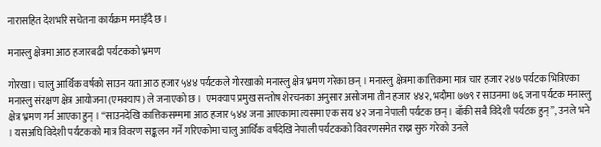नारासहित देशभरि सचेतना कार्यक्रम मनाइँदै छ ।

मनास्लु क्षेत्रमा आठ हजारबढी पर्यटकको भ्रमण

गोरखा । चालु आर्थिक वर्षको साउन यता आठ हजार ५४४ पर्यटकले गोरखाको मनास्लु क्षेत्र भ्रमण गरेका छन् । मनास्लु क्षेत्रमा कात्तिकमा मात्र चार हजार २४७ पर्यटक भित्रिएका मनास्लु संरक्षण क्षेत्र आयोजना (एमक्याप) ले जनाएको छ ।  एमक्याप प्रमुख सन्तोष शेरचनका अनुसार असोजमा तीन हजार ४४२, भदौमा ७७९ र साउनमा ७६ जना पर्यटक मनास्लु क्षेत्र भ्रमण गर्न आएका हुन् । “साउनदेखि कात्तिकसम्ममा आठ हजार ५४४ जना आएकामा त्यसमा एक सय ४२ जना नेपाली पर्यटक छन् । बाँकी सबै विदेशी पर्यटक हुन्”, उनले भने । यसअघि विदेशी पर्यटकको मात्र विवरण सङ्कलन गर्ने गरिएकोमा चालु आर्थिक वर्षदेखि नेपाली पर्यटकको विवरणसमेत राख्न सुरु गरेको उनले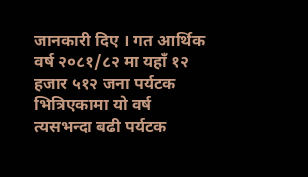जानकारी दिए । गत आर्थिक वर्ष २०८१/८२ मा यहाँ १२ हजार ५१२ जना पर्यटक भित्रिएकामा यो वर्ष त्यसभन्दा बढी पर्यटक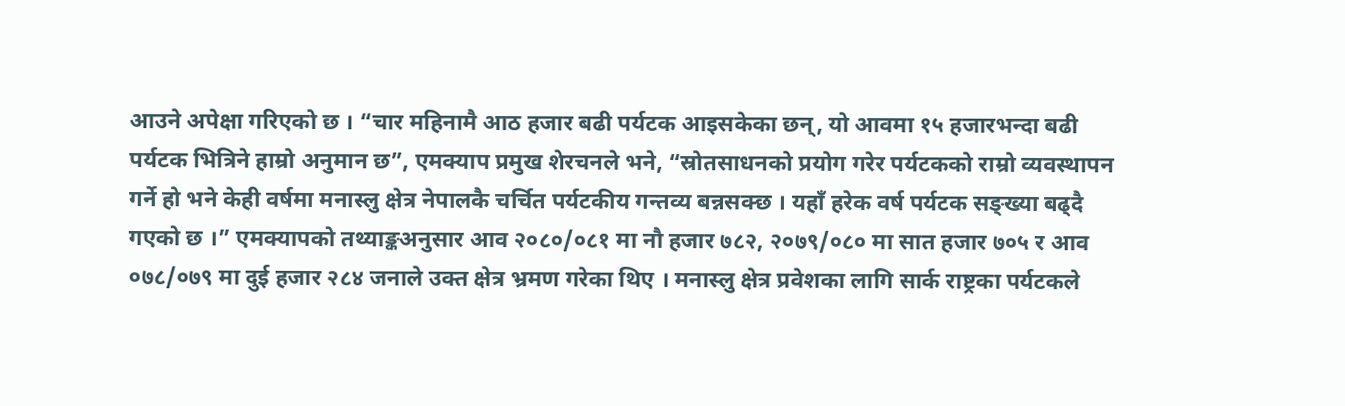आउने अपेक्षा गरिएको छ । “चार महिनामै आठ हजार बढी पर्यटक आइसकेका छन्, यो आवमा १५ हजारभन्दा बढी पर्यटक भित्रिने हाम्रो अनुमान छ”, एमक्याप प्रमुख शेरचनले भने, “स्रोतसाधनको प्रयोग गरेर पर्यटकको राम्रो व्यवस्थापन गर्ने हो भने केही वर्षमा मनास्लु क्षेत्र नेपालकै चर्चित पर्यटकीय गन्तव्य बन्नसक्छ । यहाँ हरेक वर्ष पर्यटक सङ्ख्या बढ्दै गएको छ ।” एमक्यापको तथ्याङ्कअनुसार आव २०८०/०८१ मा नौ हजार ७८२, २०७९/०८० मा सात हजार ७०५ र आव  ०७८/०७९ मा दुई हजार २८४ जनाले उक्त क्षेत्र भ्रमण गरेका थिए । मनास्लु क्षेत्र प्रवेशका लागि सार्क राष्ट्रका पर्यटकले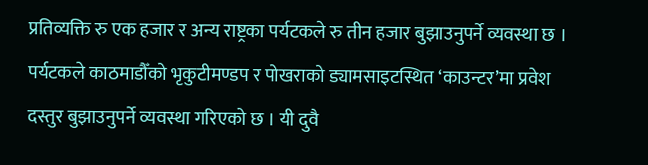प्रतिव्यक्ति रु एक हजार र अन्य राष्ट्रका पर्यटकले रु तीन हजार बुझाउनुपर्ने व्यवस्था छ । पर्यटकले काठमाडौँको भृकुटीमण्डप र पोखराको ड्यामसाइटस्थित ‘काउन्टर’मा प्रवेश दस्तुर बुझाउनुपर्ने व्यवस्था गरिएको छ । यी दुवै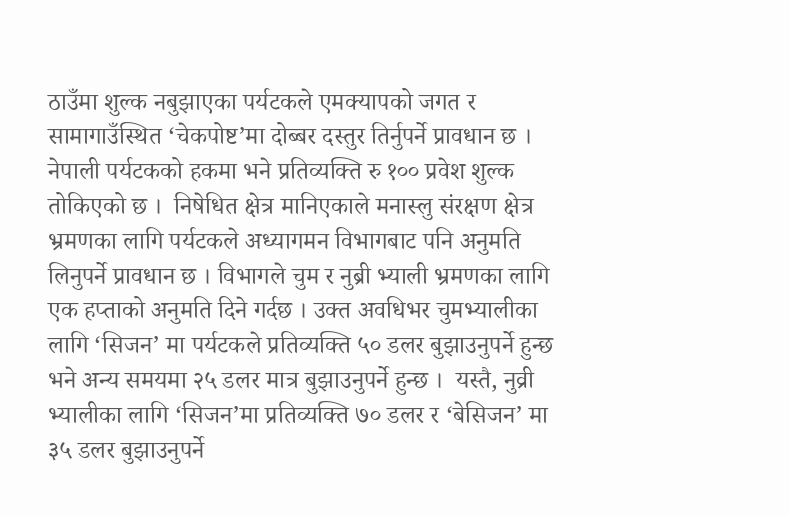ठाउँमा शुल्क नबुझाएका पर्यटकले एमक्यापको जगत र सामागाउँस्थित ‘चेकपोष्ट’मा दोब्बर दस्तुर तिर्नुपर्ने प्रावधान छ । नेपाली पर्यटकको हकमा भने प्रतिव्यक्ति रु १०० प्रवेश शुल्क तोकिएको छ ।  निषेधित क्षेत्र मानिएकाले मनास्लु संरक्षण क्षेत्र भ्रमणका लागि पर्यटकले अध्यागमन विभागबाट पनि अनुमति लिनुपर्ने प्रावधान छ । विभागले चुम र नुब्री भ्याली भ्रमणका लागि एक हप्ताको अनुमति दिने गर्दछ । उक्त अवधिभर चुमभ्यालीका लागि ‘सिजन’ मा पर्यटकले प्रतिव्यक्ति ५० डलर बुझाउनुपर्ने हुन्छ भने अन्य समयमा २५ डलर मात्र बुझाउनुपर्ने हुन्छ ।  यस्तै, नुव्री भ्यालीका लागि ‘सिजन’मा प्रतिव्यक्ति ७० डलर र ‘बेसिजन’ मा ३५ डलर बुझाउनुपर्ने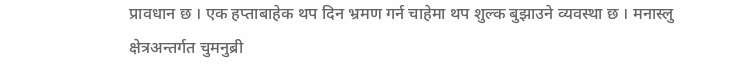प्रावधान छ । एक हप्ताबाहेक थप दिन भ्रमण गर्न चाहेमा थप शुल्क बुझाउने व्यवस्था छ । मनास्लु क्षेत्रअन्तर्गत चुमनुब्री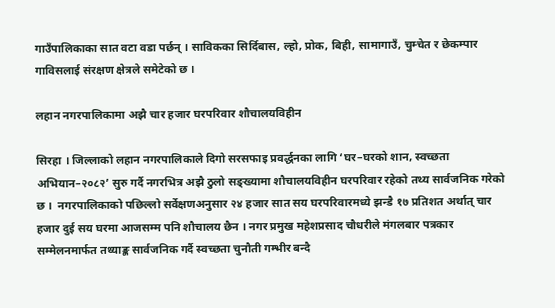गाउँपालिकाका सात वटा वडा पर्छन् । साविकका सिर्दिबास, ल्हो, प्रोक, बिही, सामागाउँ, चुम्चेत र छेकम्पार गाविसलाई संरक्षण क्षेत्रले समेटेको छ ।

लहान नगरपालिकामा अझै चार हजार घरपरिवार शौचालयविहीन

सिरहा । जिल्लाको लहान नगरपालिकाले दिगो सरसफाइ प्रवर्द्धनका लागि ‘घर–घरको शान, स्वच्छता अभियान–२०८२’ सुरु गर्दै नगरभित्र अझै ठुलो सङ्ख्यामा शौचालयविहीन घरपरिवार रहेको तथ्य सार्वजनिक गरेको छ ।  नगरपालिकाको पछिल्लो सर्वेक्षणअनुसार २४ हजार सात सय घरपरिवारमध्ये झन्डै १७ प्रतिशत अर्थात् चार हजार दुई सय घरमा आजसम्म पनि शौचालय छैन । नगर प्रमुख महेशप्रसाद चौधरीले मंगलबार पत्रकार सम्मेलनमार्फत तथ्याङ्क सार्वजनिक गर्दै स्वच्छता चुनौती गम्भीर बन्दै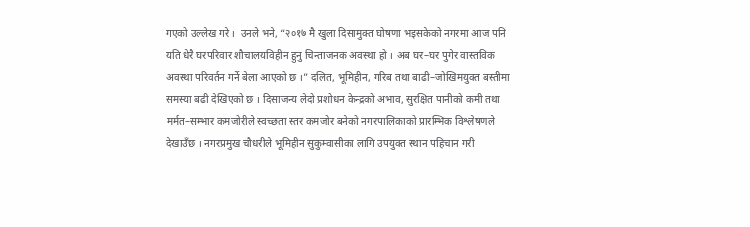गएको उल्लेख गरे ।  उनले भने, “२०१७ मै खुला दिसामुक्त घोषणा भइसकेको नगरमा आज पनि यति धेरै घरपरिवार शौचालयविहीन हुनु चिन्ताजनक अवस्था हो । अब घर–घर पुगेर वास्तविक अवस्था परिवर्तन गर्ने बेला आएको छ ।” दलित, भूमिहीन, गरिब तथा बाढी–जोखिमयुक्त बस्तीमा समस्या बढी देखिएको छ । दिसाजन्य लेदो प्रशोधन केन्द्रको अभाव, सुरक्षित पानीको कमी तथा मर्मत–सम्भार कमजोरीले स्वच्छता स्तर कमजोर बनेको नगरपालिकाको प्रारम्भिक विश्लेषणले देखाउँछ । नगरप्रमुख चौधरीले भूमिहीन सुकुम्वासीका लागि उपयुक्त स्थान पहिचान गरी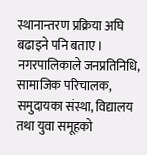स्थानान्तरण प्रक्रिया अघि बढाइने पनि बताए ।  नगरपालिकाले जनप्रतिनिधि, सामाजिक परिचालक, समुदायका संस्था, विद्यालय तथा युवा समूहको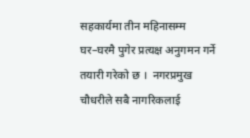सहकार्यमा तीन महिनासम्म घर–घरमै पुगेर प्रत्यक्ष अनुगमन गर्ने तयारी गरेको छ ।  नगरप्रमुख चौधरीले सबै नागरिकलाई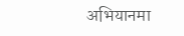अभियानमा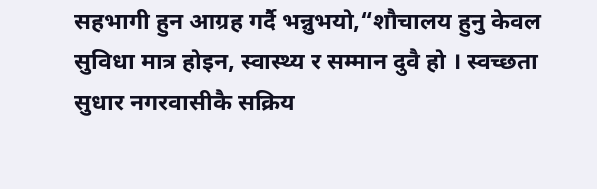सहभागी हुन आग्रह गर्दै भन्नुभयो,“शौचालय हुनु केवल सुविधा मात्र होइन, स्वास्थ्य र सम्मान दुवै हो । स्वच्छता सुधार नगरवासीकै सक्रिय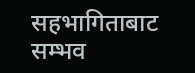सहभागिताबाट सम्भव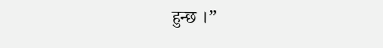हुन्छ ।”